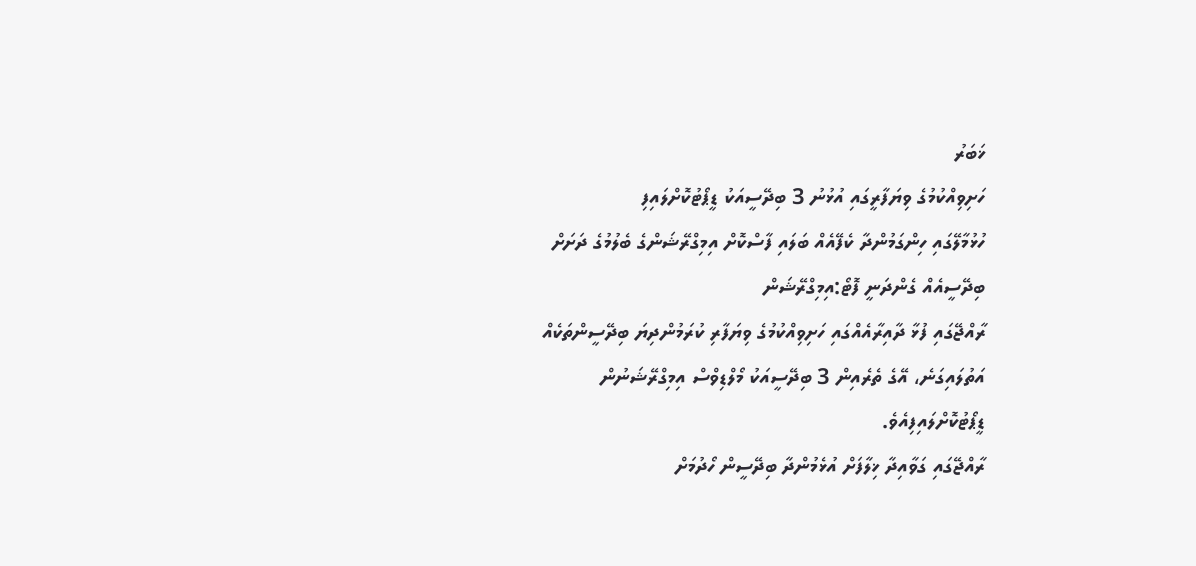ޚަބަރު
ހަށިވިއްކުމުގެ ވިޔަފާރީގައި އުޅުނު 3 ބިދޭސީއަކު ޑީޕޯޓުކޮށްލައިފި
ހުޅުމާލޭގައި ހިންގަމުންދާ ކެފޭއެއް ބަލައި ފާސްކޮށް އިމިގްރޭޝަންގެ ބެލުމުގެ ދަށަށް ބިދޭސީއެއް ގެންދަނީ ފޮޓޯ:އިމިގްރޭޝަން
ރާއްޖޭގައި ފުޅާ ދާއިރާއެއްގައި ހަށިވިއްކުމުގެ ވިޔަފާރި ކުރަމުންދިޔަ ބިދޭސީންތަކެއް އަތުލައިގަނެ، އޭގެ ތެރެއިން 3 ބިދޭސީއަކު މޯލްޑިވްސް އިމިގްރޭޝަނުން ޑީޕޯޓުކޮށްލައިފިއެވެ.
ރާއްޖޭގައި ގަވާއިދާ ޚިލާފަށް އުޅެމުންދާ ބިދޭސީން ހޯދުމަށް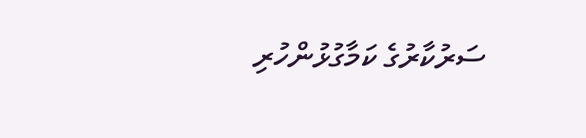ސަރުކާރުގެ ކަމާގުޅުންހުރި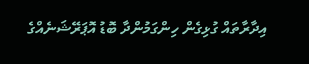އިދާރާތައް ގުޅިގެން ހިންގަމުންދާ ބޮޑު އޮޕަރޭޝަނެއްގެ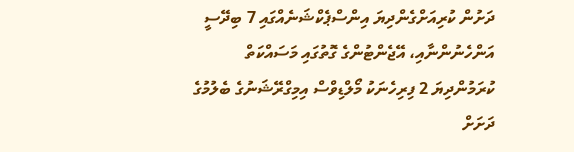ދަށުން ކުރިއަށްގެންދިޔަ އިންސްޕެކްޝަނެއްގައި 7 ބިދޭސީ އަންހެނުންނާއި، އޭޖެންޓުންގެ ގޮތުގައި މަސައްކަތް ކުރަމުންދިޔަ 2 ފިރިހެނަކު މޯލްޑިވްސް އިމިގްރޭޝަނުގެ ބެލުމުގެ ދަށަށް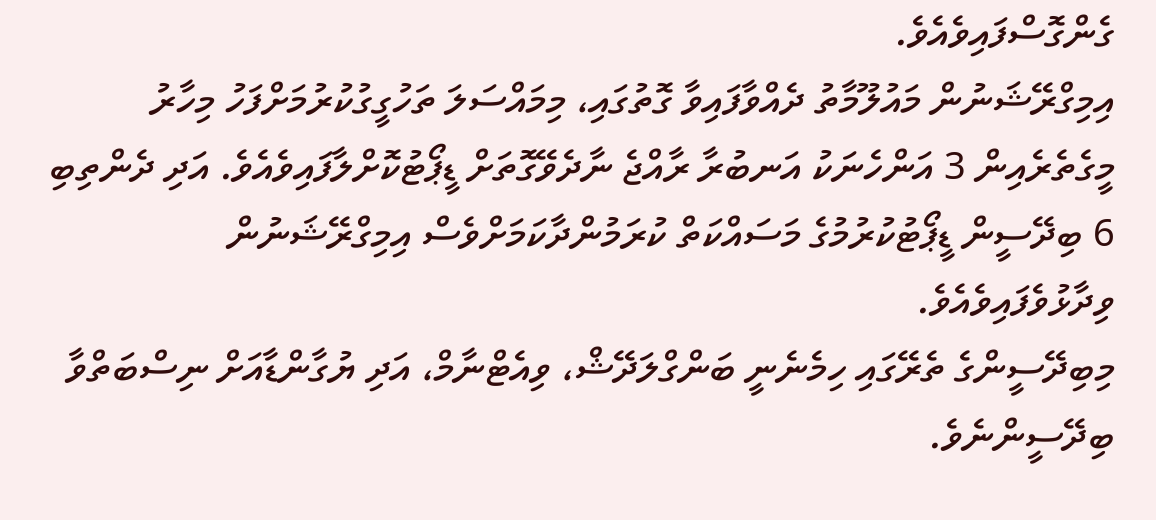ގެންގޮސްފައިވެއެވެ.
އިމިގްރޭޝަނުން މައުލޫމާތު ދެއްވާފައިވާ ގޮތުގައި، މިމައްސަލަ ތަހުގީގުކުރުމަށްފަހު މިހާރު މީގެތެރެއިން 3 އަންހެނަކު އަނބުރާ ރާއްޖެ ނާދެވޭގޮތަށް ޑީޕޯޓުކޮށްލާފައިވެއެވެ. އަދި ދެންތިބި 6 ބިދޭސީން ޑީޕޯޓުކުރުމުގެ މަސައްކަތް ކުރަމުންދާކަމަށްވެސް އިމިގްރޭޝަނުން ވިދާޅުވެފައިވެއެވެ.
މިބިދޭސީންގެ ތެރޭގައި ހިމެނެނީ ބަންގްލަދޭޝް، ވިއެޓްނާމް، އަދި ޔުގާންޑާއަށް ނިސްބަތްވާ ބިދޭސީންނެވެ.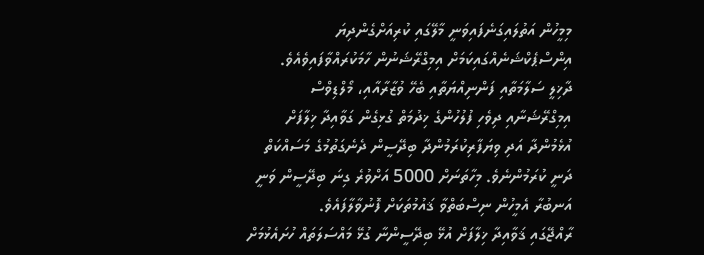މިމީހުން އަތުލައިގަނެފައިވަނީ މާލޭގައި ކުރިއަށްގެންދިޔަ އިންސްޕެކްޝަނެއްގައިކަމަށް އިމިގްރޭޝަނުން ހާމަކުރައްވާފައިވެއެވެ.
ދާޚިލީ ސަލާމަތާއި ފަންނިއްޔަތާއި ބެހޭ ވުޒާރާއާއި، މޯލްޑިވްސް އިމިގްރޭޝަނާއި ދިވެހި ފުލުހުންގެ ޚިދުމަތް ގުޅިގެން ގަވާއިދާ ޚިލާފަށް އުޅެމުންދާ އަދި ވިޔަފާރިކުރަމުންދާ ބިދޭސީން ދެނެގަތުމުގެ މަސައްކަތް ދަނީ ކުރަމުންނެވެ. މިހާތަނަށް 5000 އަށްވުރެ ގިނަ ބިދޭސީން ވަނީ އަނބުރާ އެމީހުން ނިސްބަތްވާ ޤައުމުތަކަށް ފޮނުވާލާފައެވެ.
ރާއްޖޭގައި ޤަވާއިދާ ޚިލާފަށް އުޅޭ ބިދޭސީންނާ ގުޅޭ މައްސަލަތައް ހުށައެޅުމަށް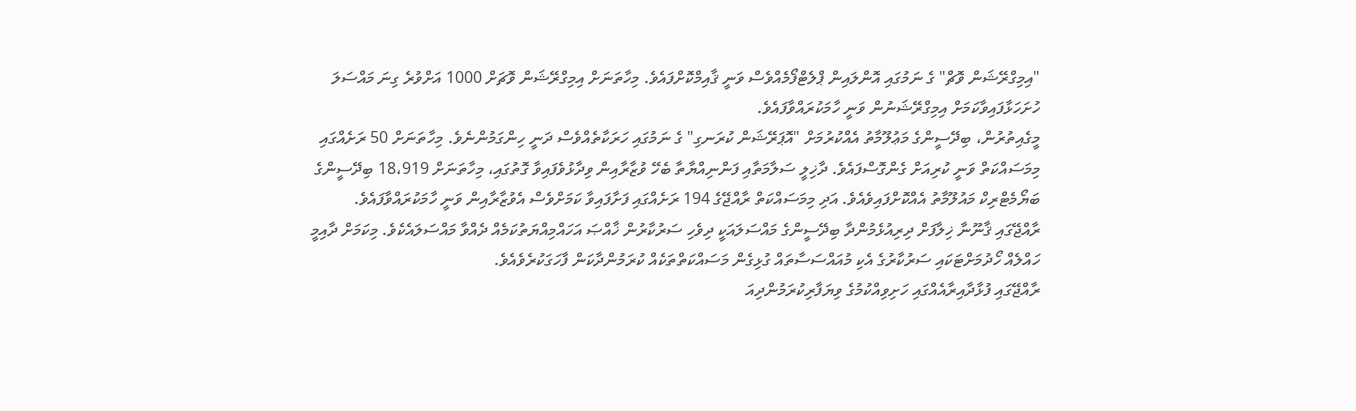"އިމިގްރޭޝަން ވޮޗް" ގެ ނަމުގައި އޮންލައިން ޕްލެޓްފޯމެއްވެސް ވަނީ ޤާއިމްކޮށްފައެވެ. މިހާތަނަށް އިމިގްރޭޝަން ވޮޗަށް 1000 އަށްވުރެ ގިނަ މައްސަލަ ހުށަހަޅާފައިވާކަމަށް އިމިގްރޭޝަނުން ވަނީ ހާމަކުރައްވާފައެވެ.
މީގެއިތުރުން، ބިދޭސީންގެ މަޢުލޫމާތު އެއްކުރުމަށް "އޮޕަރޭޝަން ކުރަނގި" ގެ ނަމުގައި ހަރަކާތެއްވެސް ދަނީ ހިންގަމުންނެވެ. މިހާތަނަށް 50 ރަށެއްގައި މިމަސައްކަތް ވަނީ ކުރިއަށް ގެންގޮސްފައެވެ. ދާޚިލީ ސަލާމަތާއި ފަންނިއްޔާތާ ބެހޭ ވުޒާރާއިން ވިދާޅުވެފައިވާ ގޮތުގައި، މިހާތަނަށް 18،919 ބިދޭސީންގެ ބަޔޯމެޓްރިކް މައުލޫމާތު އެއްކޮށްފައިވެއެވެ. އަދި މިމަސައްކަތް ރާއްޖޭގެ 194 ރަށެއްގައި ފަށާފައިވާ ކަމަށްވެސް އެވުޒާރާއިން ވަނީ ހާމަކުރައްވާފައެވެ.
ރާއްޖޭގައި ޤާނޫނާ ޚިލާފަށް ދިރިއުޅެމުންދާ ބިދޭސީންގެ މައްސަލައަކީ ދިވެހި ސަރުކާރުން ޚާއްޞަ އަހައްމިއްޔަތުކަމެއް ދެއްވާ މައްސަލައެކެވެ. މިކަމަށް ދާއިމީ ހައްލެއް ހޯދުމަށްޓަކައި ސަރުކާރުގެ އެކި މުއައްސަސާތައް ގުޅިގެން މަސައްކަތްތަކެއް ކުރަމުންދާކަން ފާހަގަކުރެވެއެވެ.
ރާއްޖޭގައި ފުޅާދާއިރާއެއްގައި ހަށިވިއްކުމުގެ ވިޔަފާރިކުރަމުންދިއަ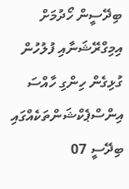ބިދޭސީން ހޯދުމަށް އިމިގްރޭޝަނާއި ފުލުހުން ގުޅިގެން ހިންގި ހާއްސަ އިންސްޕެކްޝަންތަކެއްގައި ބިދޭސީ 07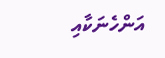އަންހެނަކާއި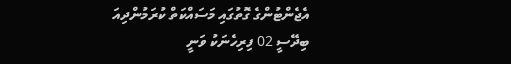އެޖެންޓުންގެ ގޮތުގައި މަސައްކަތް ކުރަމުންދިއަ ބިދޭސީ 02 ފިރިހެނަކު ވަނީ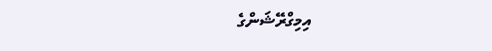އިމިގްރޭޝަންގެ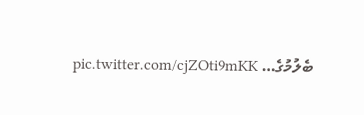ބެލުމުގެ… pic.twitter.com/cjZOti9mKK